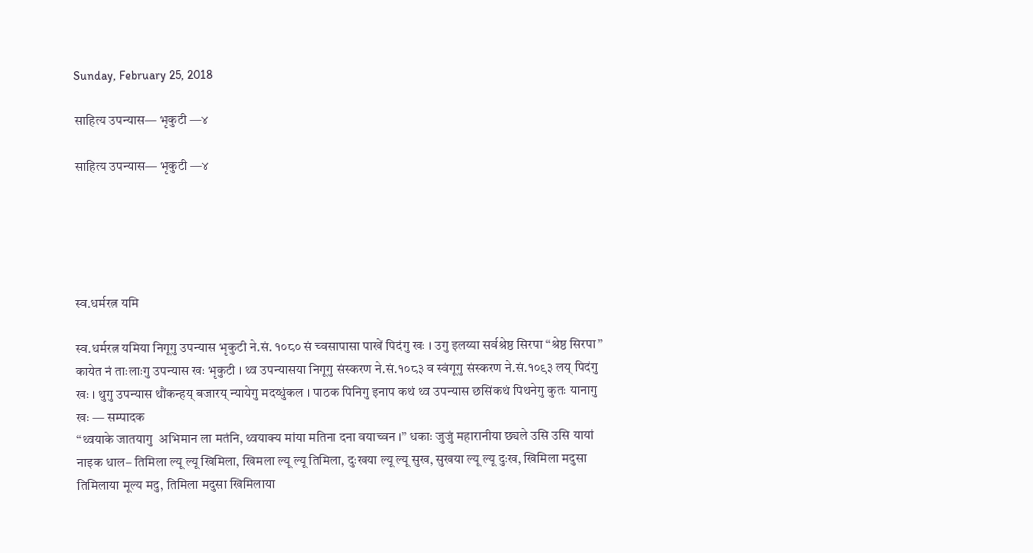Sunday, February 25, 2018

साहित्य उपन्यास— भृकुटी —४

साहित्य उपन्यास— भृकुटी —४





स्व.धर्मरत्न यमि

स्व.धर्मरत्न यमिया निगूगु उपन्यास भृकुटी ने.सं. १०८० सं च्वसापासा पाखें पिदंगु खः । उगु इलय्या सर्वश्रेष्ठ सिरपा “श्रेष्ठ सिरपा” कायेत नं ताःलाःगु उपन्यास खः भृकुटी । थ्व उपन्यासया निगूगु संस्करण ने.सं.१०८३ व स्वंगूगु संस्करण ने.सं.१०९३ लय् पिदंगु खः । थुगु उपन्यास थौंकन्हय् बजारय् न्यायेगु मदय्धुंकल । पाठक पिनिगु इनाप कथं थ्व उपन्यास छसिंकथं पिथनेगु कुतः यानागु खः — सम्पादक
“थ्वयाके जातयागु  अभिमान ला मतंनि, थ्वयाक्य मांया मतिना दना वयाच्वन ।” धकाः जुजुं महारानीया छ्यले उसि उसि यायां नाइक धाल– तिमिला ल्यू ल्यू खिमिला, खिमला ल्यू ल्यू तिमिला, दुःखया ल्यू ल्यू सुख, सुखया ल्यू ल्यू दुःख, खिमिला मदुसा तिमिलाया मूल्य मदु, तिमिला मदुसा खिमिलाया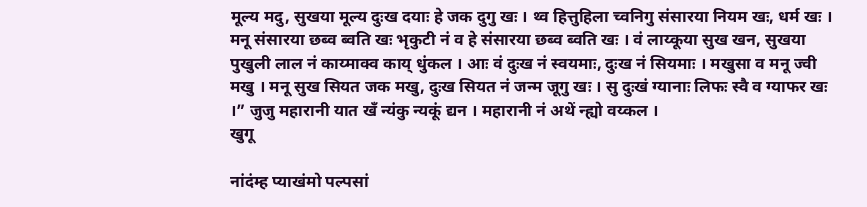मूल्य मदु, सुखया मूल्य दुःख दयाः हे जक दुगु खः । थ्व हित्तुहिला च्वनिगु संसारया नियम खः, धर्म खः । मनू संसारया छब्व ब्वति खः भृकुटी नं व हे संसारया छब्व ब्वति खः । वं लाय्कूया सुख खन, सुखया पुखुली लाल नं काय्माक्व काय् धुंकल । आः वं दुःख नं स्वयमाः, दुःख नं सियमाः । मखुसा व मनू ज्वी मखु । मनू सुख सियत जक मखु, दुःख सियत नं जन्म जूगु खः । सु दुःखं ग्यानाः लिफः स्वै व ग्याफर खः ।” जुजु महारानी यात खँ न्यंकु न्यकूं द्यन । महारानी नं अथें न्ह्यो वय्कल ।
खुगू

नांदंम्ह प्याखंमो पल्पसां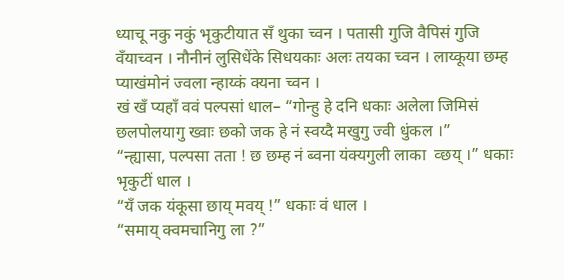ध्याचू नकु नकुं भृकुटीयात सँ थुका च्वन । पतासी गुजि वैपिसं गुजि वँयाच्वन । नौनीनं लुसिधेंके सिधयकाः अलः तयका च्वन । लाय्कूया छम्ह प्याखंमोनं ज्वला न्हाय्कं क्यना च्वन ।
खं खँ प्यहाँ ववं पल्पसां धाल– “गोन्हु हे दनि धकाः अलेला जिमिसं छलपोलयागु ख्वाः छको जक हे नं स्वय्दै मखुगु ज्वी धुंकल ।”
“न्ह्यासा, पल्पसा तता ! छ छम्ह नं ब्वना यंक्यगुली लाका  व्छय् ।” धकाः भृकुटीं धाल ।
“यँ जक यंकूसा छाय् मवय् !” धकाः वं धाल ।
“समाय् क्वमचानिगु ला ?”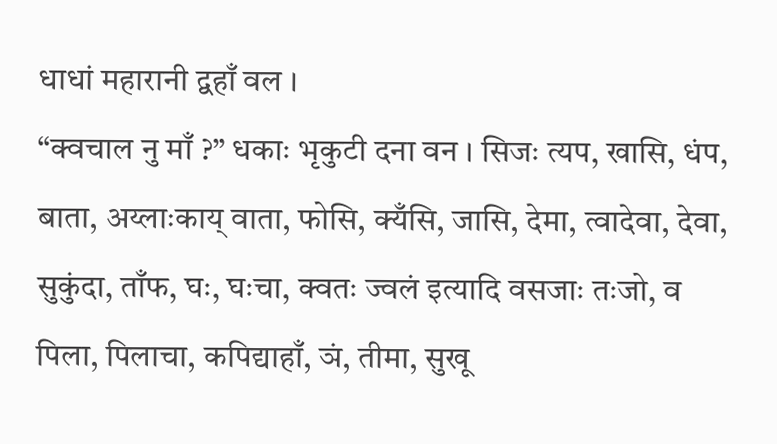धाधां महारानी द्वहाँ वल ।
“क्वचाल नु माँ ?” धकाः भृकुटी दना वन । सिजः त्यप, खासि, धंप, बाता, अय्लाःकाय् वाता, फोसि, क्यँसि, जासि, देमा, त्वादेवा, देवा, सुकुंदा, ताँफ, घः, घःचा, क्वतः ज्वलं इत्यादि वसजाः तःजो, व पिला, पिलाचा, कपिद्याहाँ, ञं, तीमा, सुखू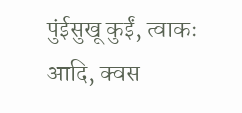पुंईसुखू कुईं, त्वाकः आदि, क्वस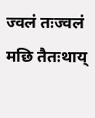ज्वलं तःज्वलं मछि तैतःथाय्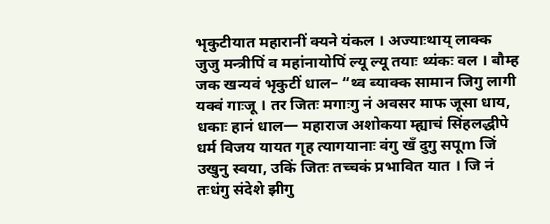भृकुटीयात महारानीं क्यने यंकल । अज्याःथाय् लाक्क जुजु मन्त्रीपिं व महांनायोपिं ल्यू ल्यू तयाः थ्यंकः वल । बौम्ह जक खन्यवं भृकुटीं धाल– “थ्व ब्याक्क सामान जिगु लागी यक्वं गाःजू । तर जितः मगाःगु नं अवसर माफ जूसा धाय, धकाः हानं धाल— महाराज अशोकया म्ह्याचं सिंहलद्धीपे धर्म विजय यायत गृह त्यागयानाः वंगु खँ दुगु सपूm जिं उखुनु स्वया, उकिं जितः तच्चकं प्रभावित यात । जि नं तःधंगु संदेशे झीगु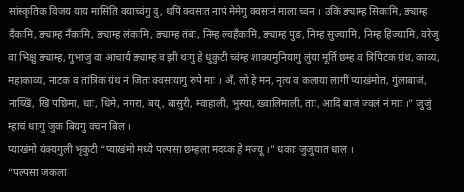सांस्कृतिक विजय याय मासिति वयाच्वंगु दु, थपिं क्वसःत नापं मेमेगु क्वसःनं माला च्वन । उकिं ङ्याम्ह सिकःमि, ङ्याम्ह दँकःमि, ङ्याम्ह नँकःमि, ङ्याम्ह लंकःमि, ङ्याम्ह तंबः, निम्ह ल्वहँकःमि, ङ्याम्ह पुङ, निम्ह सुज्यामि, निम्ह हिज्यामि, वरेजु वा भिक्षु ङ्याम्ह, गुभाजु वा आचार्य ङ्याम्ह व झी थःगु हे धुकुटी च्वंम्ह शाक्यमुनियागु लुंया मूर्ति छम्ह व त्रिपिटक ग्रंथ, काव्य, महाकाव्य, नाटक व तांत्रिक ग्रंथ नं जितः क्वसःयागु रुपे माः । अँ, लो हे मन, नृत्य व कलाया लागीं प्याखंमोत, गुंलाबाजं, नाय्खिं, खि पछिमा, धाः, धिमे, नगरा, बय्, बासुरी, म्वाहाली, भुस्या, ख्वालिमाली, ताः, आदि बाजं ज्वलं नं माः ।” जुजुं म्हाचं धाःगु जुक बियगु वचन बिल ।
प्याखंमो यंक्यगुली भृकुटी “प्याखंमो मध्ये पल्पसा छम्हला मदय्क हे मज्यू ।” धकाः जुजुयात धाल ।
“पल्पसा जकला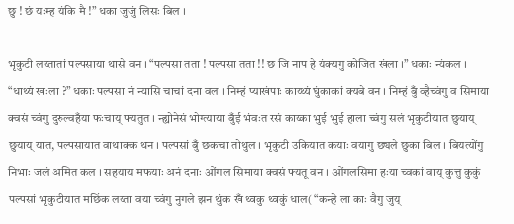छु ! छं यःम्ह यंकि मै !” धका जुजुं लिसः बिल ।

भृकुटी लय्तातां पल्पसाया थासे वन । “पल्पसा तता ! पल्पसा तता !! छ जि नाप हे यंक्यगु कोजित खंला ।” धकाः न्यंकल ।
“धाथ्यं खःला ?” धकाः पल्पसा नं न्यासि चाचां दना वल । निम्हं प्याखंपाः काय्थ्यं घुंकाकां क्यबे वन । निम्हं बुँ व्हैच्वंगु व सिमाया क्वसं च्वंगु दुरुल्वहँया फःचाय् फ्यतुत । न्ह्योनेसं भोग्त्याया बुँई भंवःत रसं काय्का भुई भुई हाला च्वंगु सलं भृकुटीयात छुयाय् छुयाय् यात, पल्पसायात वाथाक्क थन । पल्पसां बुँ छकचा तोथुल । भृकुटी उकियात कयाः वयागु छ्यले छुका बिल । बियत्योंगु निभाः जलं अमित कल । सहयाय मफयाः अनं दनाः ओंगल सिमाया क्वसं फ्यतू वन । ओंगलसिमा हःया च्वकां वाय् कुत्तु कुकुं पल्पसां भृकुटीयात मछिंक लय्ता वया च्वंगु नुगले झन थुंक खँ थ्वकु थ्वकुं धाल( “कन्हे ला काः वैगु जुय्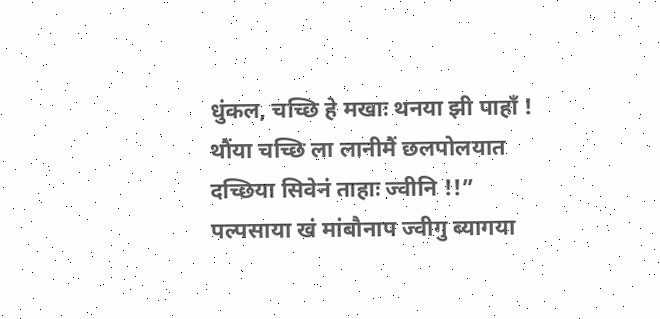धुंकल, चच्छि हे मखाः थनया झी पाहाँ ! थौंया चच्छि ला लानीमैं छलपोलयात दच्छिया सिवेनं ताहाः ज्वीनि !!”
पल्पसाया खं मांबौनाप ज्वीगु ब्यागया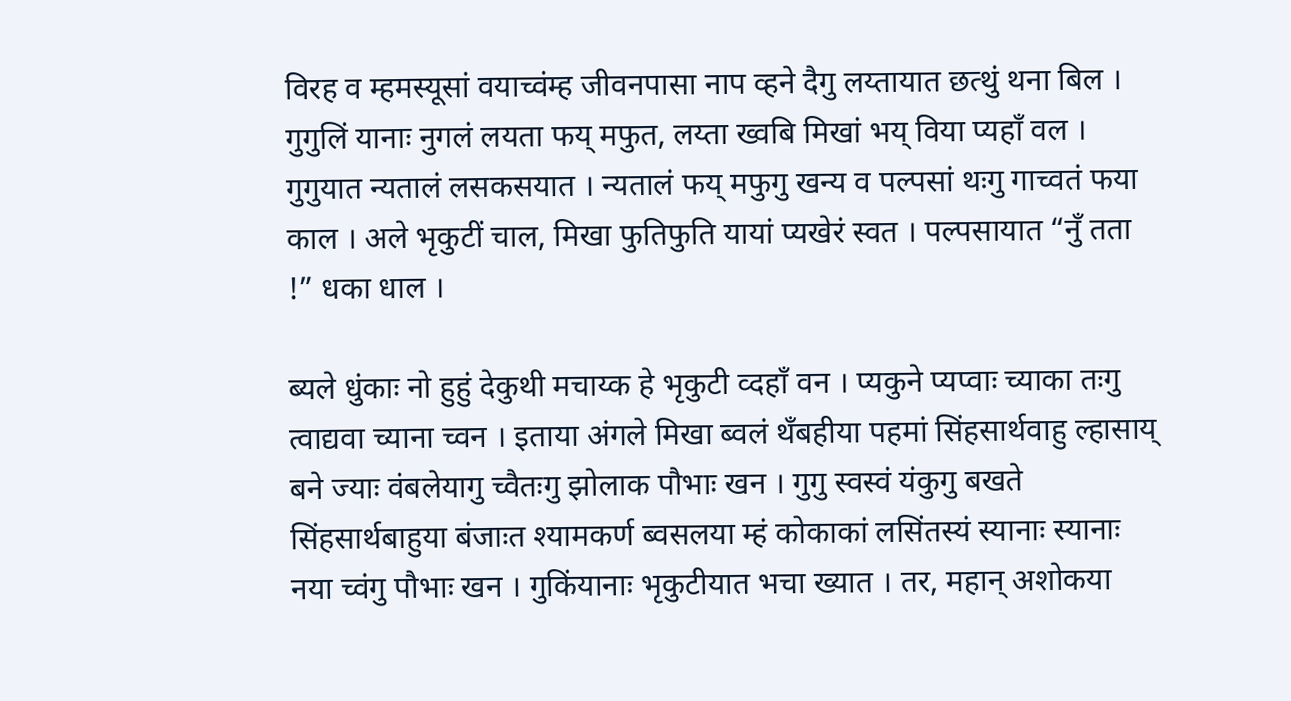विरह व म्हमस्यूसां वयाच्वंम्ह जीवनपासा नाप व्हने दैगु लय्तायात छत्थुं थना बिल । गुगुलिं यानाः नुगलं लयता फय् मफुत, लय्ता ख्वबि मिखां भय् विया प्यहाँ वल । गुगुयात न्यतालं लसकसयात । न्यतालं फय् मफुगु खन्य व पल्पसां थःगु गाच्वतं फया काल । अले भृकुटीं चाल, मिखा फुतिफुति यायां प्यखेरं स्वत । पल्पसायात “नुँ तता !” धका धाल ।

ब्यले धुंकाः नो हुहुं देकुथी मचाय्क हे भृकुटी व्दहाँ वन । प्यकुने प्यप्वाः च्याका तःगु त्वाद्यवा च्याना च्वन । इताया अंगले मिखा ब्वलं थँबहीया पहमां सिंहसार्थवाहु ल्हासाय् बने ज्याः वंबलेयागु च्वैतःगु झोलाक पौभाः खन । गुगु स्वस्वं यंकुगु बखते सिंहसार्थबाहुया बंजाःत श्यामकर्ण ब्वसलया म्हं कोकाकां लसिंतस्यं स्यानाः स्यानाः नया च्वंगु पौभाः खन । गुकिंयानाः भृकुटीयात भचा ख्यात । तर, महान् अशोकया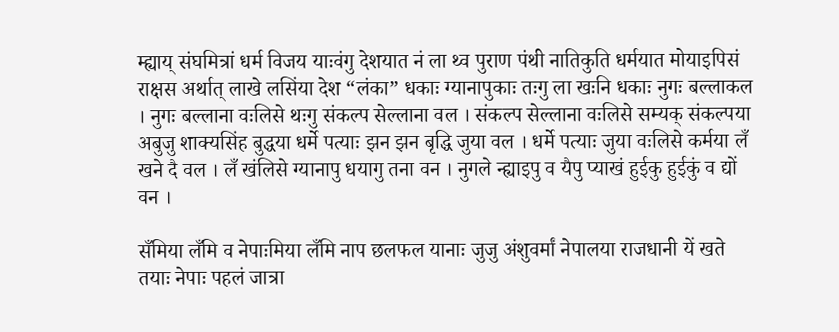म्ह्याय् संघमित्रां धर्म विजय याःवंगु देशयात नं ला थ्व पुराण पंथी नातिकुति धर्मयात मोयाइपिसं राक्षस अर्थात् लाखे लसिंया देश “लंका” धकाः ग्यानापुकाः तःगु ला खःनि धकाः नुगः बल्लाकल । नुगः बल्लाना वःलिसे थःगु संकल्प सेल्लाना वल । संकल्प सेल्लाना वःलिसे सम्यक् संकल्पया अबुजु शाक्यसिंह बुद्धया धर्मे पत्याः झन झन बृद्धि जुया वल । धर्मे पत्याः जुया वःलिसे कर्मया लँ खने दै वल । लँ खंलिसे ग्यानापु धयागु तना वन । नुगले न्ह्याइपु व यैपु प्याखं हुईकु हुईकुं व द्यों वन ।

सँमिया लँमि व नेपाःमिया लँमि नाप छलफल यानाः जुजु अंशुवर्मां नेपालया राजधानी यें खते तयाः नेपाः पहलं जात्रा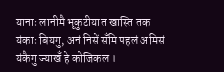यानाः लानीमै भृकुटीयात खास्ति तक यंकाः बियगु, अनं निसें सँमि पहलं अमिसं यंकैगु ज्याखँ हे कोजिकल ।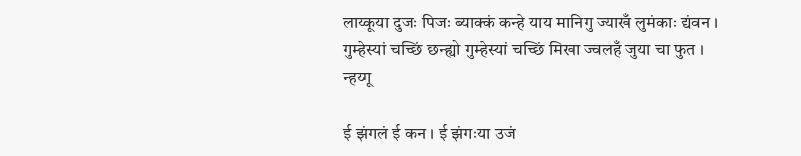लाय्कूया दुजः पिजः ब्याक्कं कन्हे याय मानिगु ज्याखँ लुमंकाः द्यंवन । गुम्हेस्यां चच्छिं छन्ह्यो गुम्हेस्यां चच्छिं मिखा ज्वलहँ जुया चा फुत ।
न्हय्गू

ई झंगलं ई कन । ई झंगःया उजं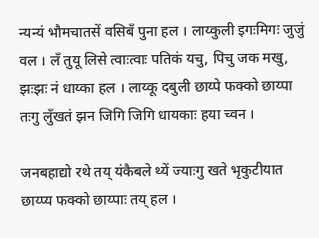न्यन्यं भौमचातसें वसिबँ पुना हल । लाय्कुली इगःमिगः जुजुं वल । लँ तुयू लिसे त्वाःत्वाः पतिकं यचु, पिचु जक मखु, झःझः नं धाय्का हल । लाय्कू दबुली छाय्पे फक्को छाय्पा तःगु लुँखतं झन जिगि जिगि धायकाः हया च्वन ।

जनबहाद्यो रथे तय् यंकैबले थ्यें ज्याःगु खते भृकुटीयात छाय्प्य फक्को छाय्पाः तय् हल ।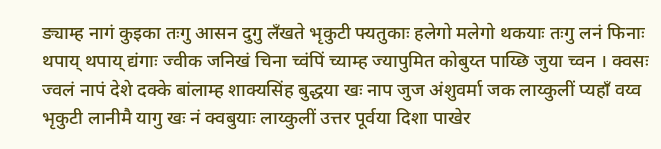ङ्याम्ह नागं कुइका तःगु आसन दुगु लँखते भृकुटी फ्यतुकाः हलेगो मलेगो थकयाः तःगु लनं फिनाः थपाय् थपाय् द्यंगाः ज्वीक जनिखं चिना च्वंपिं च्याम्ह ज्यापुमित कोबुय्त पाय्छि जुया च्वन । क्वसः ज्वलं नापं देशे दक्के बांलाम्ह शाक्यसिंह बुद्धया खः नाप जुज अंशुवर्मा जक लाय्कुलीं प्यहाँ वय्व भृकुटी लानीमै यागु खः नं क्वबुयाः लाय्कुलीं उत्तर पूर्वया दिशा पाखेर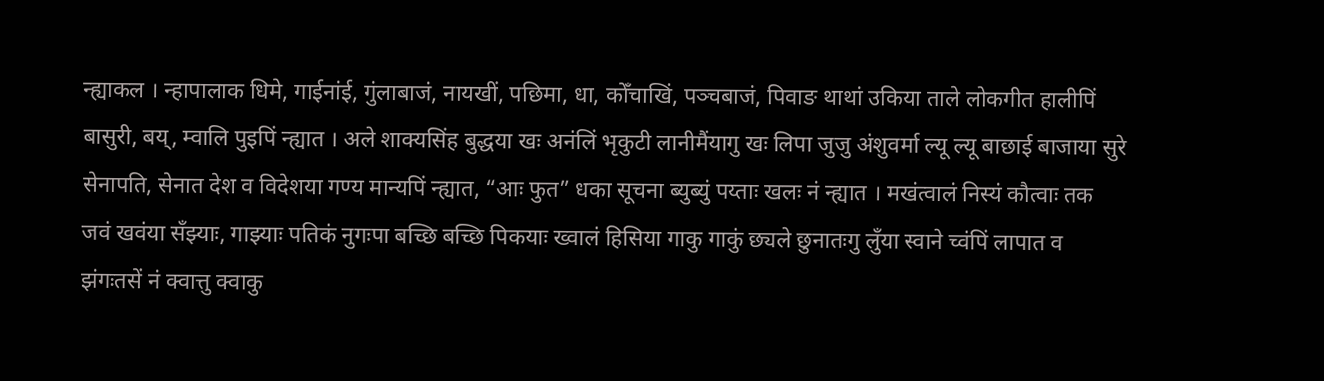न्ह्याकल । न्हापालाक धिमे, गाईनांई, गुंलाबाजं, नायखीं, पछिमा, धा, कोँचाखिं, पञ्चबाजं, पिवाङ थाथां उकिया ताले लोकगीत हालीपिं बासुरी, बय्, म्वालि पुइपिं न्ह्यात । अले शाक्यसिंह बुद्धया खः अनंलिं भृकुटी लानीमैंयागु खः लिपा जुजु अंशुवर्मा ल्यू ल्यू बाछाई बाजाया सुरे सेनापति, सेनात देश व विदेशया गण्य मान्यपिं न्ह्यात, “आः फुत” धका सूचना ब्युब्युं पय्ताः खलः नं न्ह्यात । मखंत्वालं निस्यं कौत्वाः तक जवं खवंया सँझ्याः, गाझ्याः पतिकं नुगःपा बच्छि बच्छि पिकयाः ख्वालं हिसिया गाकु गाकुं छ्यले छुनातःगु लुँया स्वाने च्वंपिं लापात व झंगःतसें नं क्वात्तु क्वाकु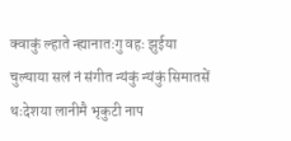क्वाकुं ल्हाते न्ह्यानातःगु वहः झुईया चुल्याया सलं नं संगीत न्यंकुं न्यंकुं सिमातसें थःदेशया लानीमै भृकुटी नाप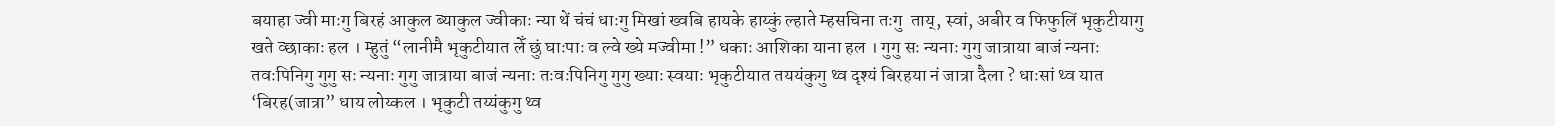बयाहा ज्वी माःगु बिरहं आकुल ब्याकुल ज्वीकाः न्या थें चंचं धाःगु मिखां ख्वबि हायके हाय्कुं ल्हाते म्हसचिना तःगु  ताय्, स्वां, अबीर व फिफुलिं भृकुटीयागु खते व्छाकाः हल । म्हुतुं “लानीमै भृकुटीयात लेँ छुं घाःपाः व ल्वे ख्ये मज्वीमा !” धकाः आशिका याना हल । गुगु सः न्यनाः गुगु जात्राया बाजं न्यनाः तवःपिनिगु गुगु सः न्यनाः गुगु जात्राया बाजं न्यनाः तःवःपिनिगु गुगु ख्याः स्वयाः भृकुटीयात तययंकुगु थ्व दृश्यं बिरहया नं जात्रा दैला ? धाःसां थ्व यात ‘बिरह(जात्रा” धाय लोय्कल । भृकुटी तय्यंकुगु थ्व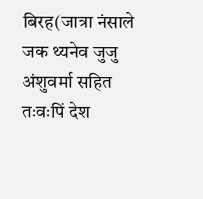बिरह(जात्रा नंसाले जक थ्यनेव जुजु अंशुवर्मा सहित तःवःपिं देश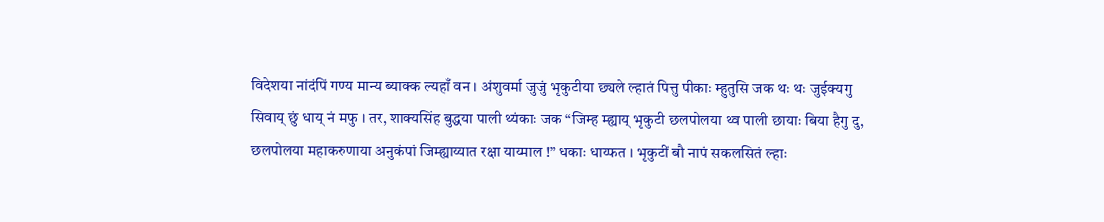विदेशया नांदंपिं गण्य मान्य ब्याक्क ल्यहाँ वन । अंशुवर्मा जुजुं भृकुटीया छ्यले ल्हातं पित्तु पीकाः म्हुतुसि जक थः थः जुईक्यगु सिवाय् छुं धाय् नं मफु । तर, शाक्यसिंह बुद्धया पाली थ्यंकाः जक “जिम्ह म्ह्याय् भृकुटी छलपोलया थ्व पाली छायाः बिया हैगु दु, छलपोलया महाकरुणाया अनुकंपां जिम्ह्याय्यात रक्षा याय्माल !” धकाः धाय्फत । भृकुटीं बौ नापं सकलसितं ल्हाः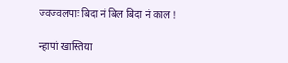ज्वज्वलपाः बिदा नं बिल बिदा नं काल !

न्हापां खास्तिया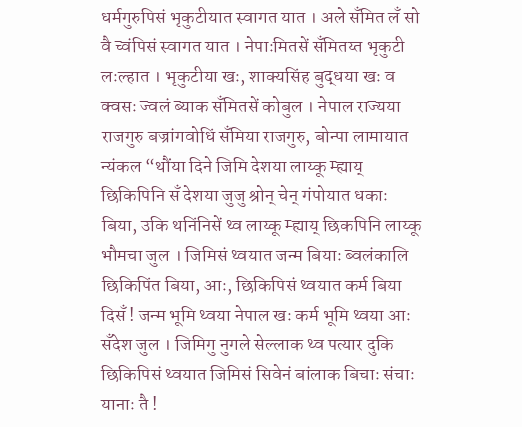धर्मगुरुपिसं भृकुटीयात स्वागत यात । अले सँमित लँ सो वै च्वंपिसं स्वागत यात । नेपाःमितसें सँमितय्त भृकुटी लःल्हात । भृकुटीया खः, शाक्यसिंह बुद्धया खः व क्वसः ज्वलं ब्याक सँमितसें कोबुल । नेपाल राज्यया राजगुरु बज्रांगवोधिं सँमिया राजगुरु, बोन्पा लामायात न्यंकल “थौंया दिने जिमि देशया लाय्कू म्ह्याय् छिकिपिनि सँ देशया जुजु श्रोन् चेन् गंपोयात धकाः बिया, उकि थनिंनिसें थ्व लाय्कू म्ह्याय् छिकपिनि लाय्कू भौमचा जुल । जिमिसं थ्वयात जन्म बियाः ब्वलंकालि छिकिपिंत बिया, आः, छिकिपिसं थ्वयात कर्म बिया दिसँ ! जन्म भूमि थ्वया नेपाल खः कर्म भूमि थ्वया आः सँदेश जुल । जिमिगु नुगले सेल्लाक थ्व पत्यार दुकि छिकिपिसं थ्वयात जिमिसं सिवेनं बांलाक बिचाः संचाः यानाः तै !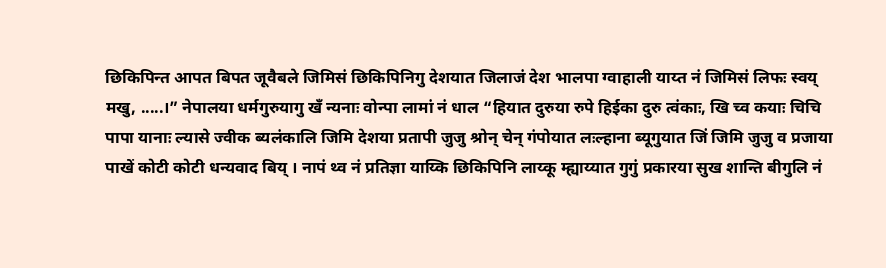छिकिपिन्त आपत बिपत जूवैबले जिमिसं छिकिपिनिगु देशयात जिलाजं देश भालपा ग्वाहाली याय्त नं जिमिसं लिफः स्वय् मखु, .....।” नेपालया धर्मगुरुयागु खँ न्यनाः वोन्पा लामां नं धाल “हियात दुरुया रुपे हिईका दुरु त्वंकाः, खि च्व कयाः चिचि पापा यानाः ल्यासे ज्वीक ब्यलंकालि जिमि देशया प्रतापी जुजु श्रोन् चेन् गंपोयात लःल्हाना ब्यूगुयात जिं जिमि जुजु व प्रजाया पाखें कोटी कोटी धन्यवाद बिय् । नापं थ्व नं प्रतिज्ञा याय्कि छिकिपिनि लाय्कू म्ह्याय्यात गुगुं प्रकारया सुख शान्ति बीगुलि नं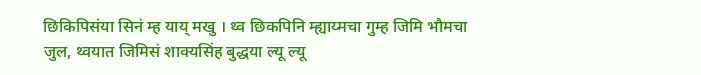छिकिपिसंया सिनं म्ह याय् मखु । थ्व छिकपिनि म्ह्याय्मचा गुम्ह जिमि भौमचा जुल, थ्वयात जिमिसं शाक्यसिंह बुद्धया ल्यू ल्यू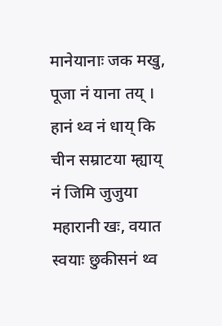मानेयानाः जक मखु, पूजा नं याना तय् । हानं थ्व नं धाय् कि चीन सम्राटया म्ह्याय् नं जिमि जुजुया महारानी खः, वयात स्वयाः छुकीसनं थ्व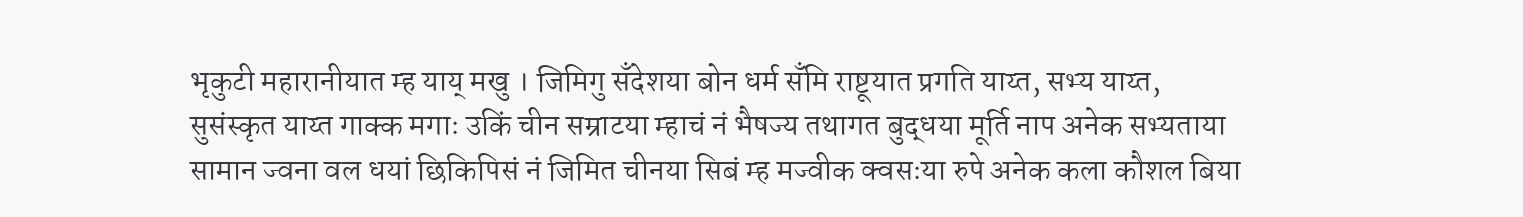भृकुटी महारानीयात म्ह याय् मखु । जिमिगु सँदेशया बोन धर्म सँमि राष्टूयात प्रगति याय्त, सभ्य याय्त, सुसंस्कृत याय्त गाक्क मगाः उकिं चीन सम्राटया म्हाचं नं भैषज्य तथागत बुद्धया मूर्ति नाप अनेक सभ्यताया सामान ज्वना वल धयां छिकिपिसं नं जिमित चीनया सिबं म्ह मज्वीक क्वसःया रुपे अनेक कला कौशल बिया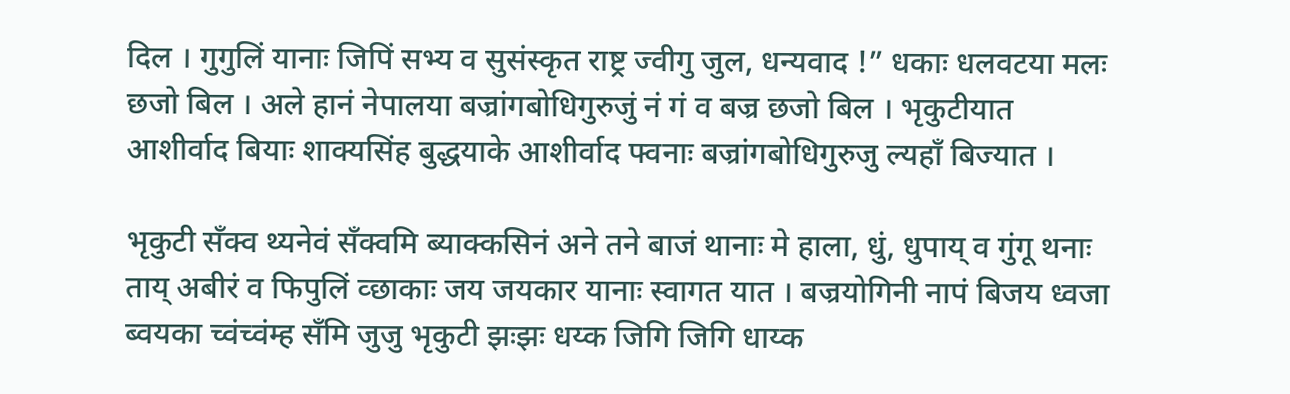दिल । गुगुलिं यानाः जिपिं सभ्य व सुसंस्कृत राष्ट्र ज्वीगु जुल, धन्यवाद !” धकाः धलवटया मलः छजो बिल । अले हानं नेपालया बज्रांगबोधिगुरुजुं नं गं व बज्र छजो बिल । भृकुटीयात आशीर्वाद बियाः शाक्यसिंह बुद्धयाके आशीर्वाद फ्वनाः बज्रांगबोधिगुरुजु ल्यहाँ बिज्यात ।

भृकुटी सँक्व थ्यनेवं सँक्वमि ब्याक्कसिनं अने तने बाजं थानाः मे हाला, धुं, धुपाय् व गुंगू थनाः ताय् अबीरं व फिपुलिं व्छाकाः जय जयकार यानाः स्वागत यात । बज्रयोगिनी नापं बिजय ध्वजा ब्वयका च्वंच्वंम्ह सँमि जुजु भृकुटी झःझः धय्क जिगि जिगि धाय्क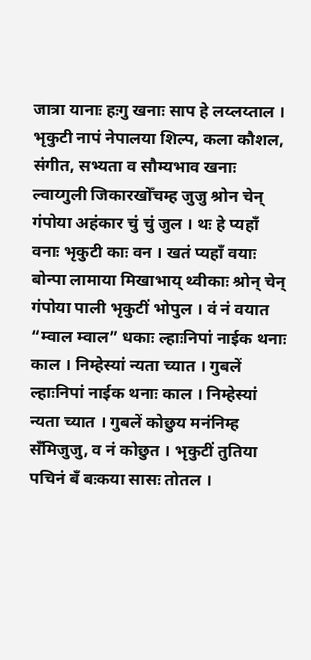जात्रा यानाः हःगु खनाः साप हे लय्लय्ताल । भृकुटी नापं नेपालया शिल्प, कला कौशल, संगीत, सभ्यता व सौम्यभाव खनाः ल्वाय्गुली जिकारखोँचम्ह जुजु श्रोन चेन् गंपोया अहंकार चुं चुं जुल । थः हे प्यहाँ वनाः भृकुटी काः वन । खतं प्यहाँ वयाः बोन्पा लामाया मिखाभाय् थ्वीकाः श्रोन् चेन् गंपोया पाली भृकुटीं भोपुल । वं नं वयात “म्वाल म्वाल” धकाः ल्हाःनिपां नाईक थनाः काल । निम्हेस्यां न्यता च्यात । गुबलें ल्हाःनिपां नाईक थनाः काल । निम्हेस्यां न्यता च्यात । गुबलें कोछुय मनंनिम्ह सँमिजुजु, व नं कोछुत । भृकुटीं तुतिया पचिनं बँ बःकया सासः तोतल ।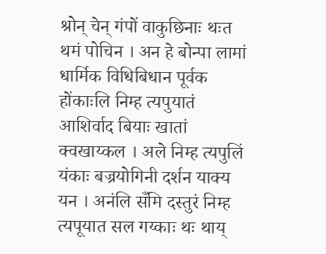श्रोन् चेन् गंपों वाकुछिनाः थःत थमं पोचिन । अन हे बोन्पा लामां धार्मिक विधिबिधान पूर्वक होंकाःलि निम्ह त्यपुयातं आशिर्वाद बियाः खातां क्वखाय्कल । अले निम्ह त्यपुलिं यंकाः बज्रयोगिनी दर्शन याक्य यन । अनंलि सँमि दस्तुरं निम्ह त्यपूयात सल गय्काः थः थाय्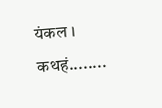यंकल । कथहं........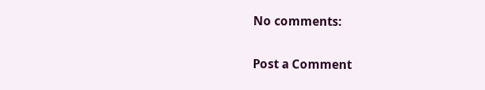No comments:

Post a Comment